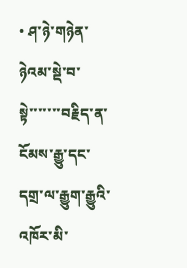• ཤ་ཉེ་གཉེན་ཉེའམ་སྡེ་བ་སྟེ་་་་་་་བརྗིད་ན་ངོམས་རྒྱུ་དང་དགྲ་ལ་རྒྱུག་རྒྱུའི་འཁོར་མི་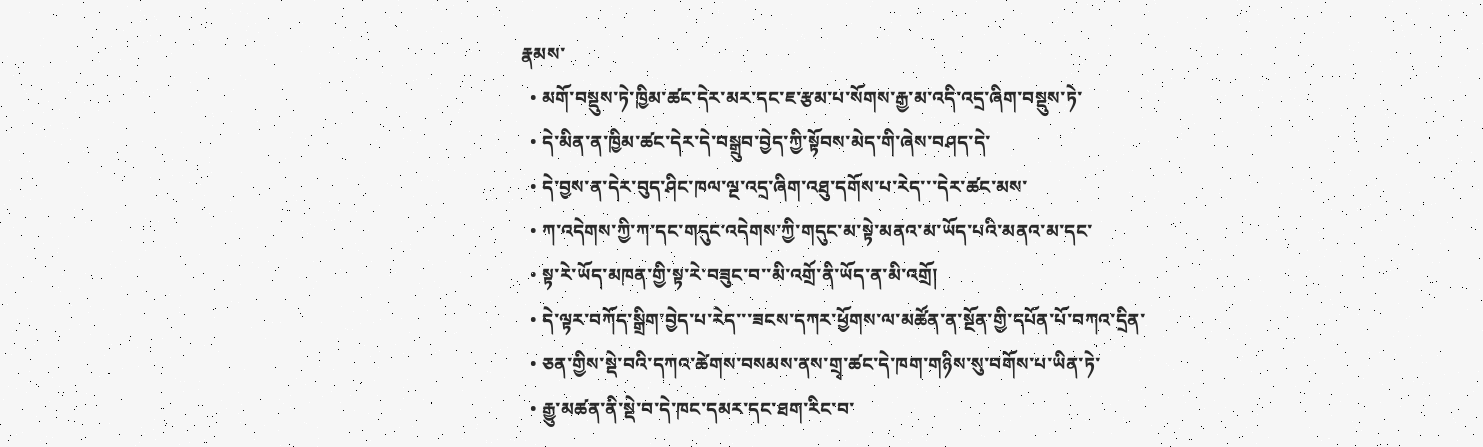རྣམས་
  • མགོ་བསྡུས་ཏེ་ཁྱིམ་ཚང་དེར་མར་དང་ཇ་རྩམ་པ་སོགས་རྒྱ་མ་འདི་འདྲ་ཞིག་བསྡུས་ཏེ་
  • དེ་མིན་ན་ཁྱིམ་ཚང་དེར་དེ་བསྒྲུབ་བྱེད་ཀྱི་སྟོབས་མེད་གི་ཞེས་བཤད་དེ་
  • དེ་བྱས་ན་དེར་བུད་ཤིང་ཁལ་ལྔ་འདྲ་ཞིག་འཐུ་དགོས་པ་རེད་་་དེར་ཚང་མས་
  • ཀ་འདེགས་ཀྱི་ཀ་དང་གདུང་འདེགས་ཀྱི་གདུང་མ་སྟེ་མནའ་མ་ཡོད་པའི་མནའ་མ་དང་
  • སྟ་རེ་ཡོད་མཁན་གྱི་སྟ་རེ་བཟུང་བ་་མི་འགྲོ་ནི་ཡོད་ན་མི་འགྲོ།
  • དེ་ལྟར་བཀོད་སྒྲིག་བྱེད་པ་རེད་་་ཟངས་དཀར་ཕྱོགས་ལ་མཚོན་ན་སྔོན་གྱི་དཔོན་པོ་བཀའ་དྲིན་
  • ཅན་གྱིས་སྡེ་བའི་དཀའ་ཚེགས་བསམས་ནས་གྲྭ་ཚང་དེ་ཁག་གཉིས་སུ་བགོས་པ་ཡིན་ཏེ་
  • རྒྱུ་མཚན་ནི་སྡེ་བ་དེ་ཁང་དམར་དང་ཐག་རིང་བ་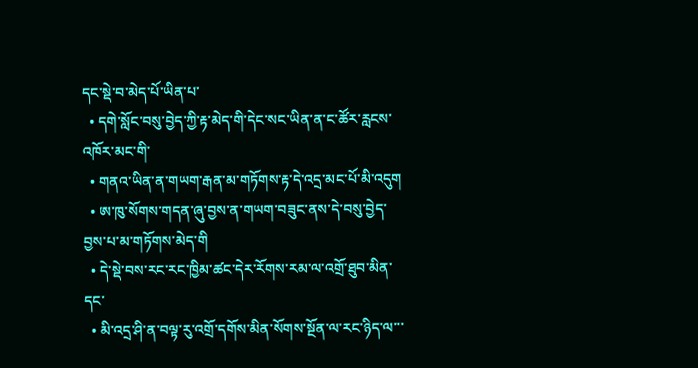དང་སྡེ་བ་མེད་པོ་ཡིན་པ་
  • དགེ་སློང་བསུ་བྱེད་ཀྱི་རྟ་མེད་གི་དེང་སང་ཡིན་ན་ང་ཚོར་རླངས་འཁོར་མང་གི་
  • གནའ་ཡིན་ན་གཡག་རྒན་མ་གཏོགས་རྟ་དེ་འདྲ་མང་པོ་མི་འདུག
  • ཨ་ཁུ་སོགས་གདན་ཞུ་བྱས་ན་གཡག་བཟུང་ནས་དེ་བསུ་བྱེད་བྱས་པ་མ་གཏོགས་མེད་གི
  • དེ་སྡེ་བས་རང་རང་ཁྱིམ་ཚང་དེར་རོགས་རམ་ལ་འགྲོ་ཐུབ་མིན་དང་
  • མི་འདྲ་ཤི་ན་བལྟ་རུ་འགྲོ་དགོས་མིན་སོགས་སྔོན་ལ་རང་ཉིད་ལ་་་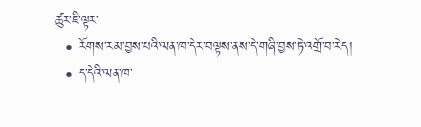ཚུར་ཇི་ལྟར་
  • རོགས་རམ་བྱས་པའི་ལན་ཁ་དེར་བལྟས་ནས་དེ་གཞི་བྱས་ཏེ་འགྲོ་བ་རེད།
  • ད་དེའི་ལན་ཁ་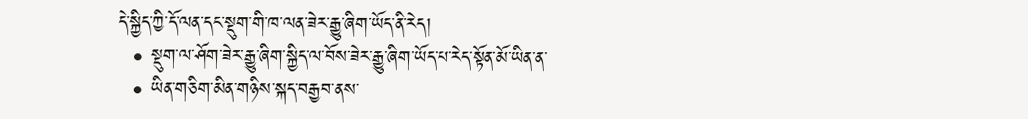དེ་སྐྱིད་ཀྱི་དོ་ལན་དང་སྡུག་གི་ཁ་ལན་ཟེར་རྒྱུ་ཞིག་ཡོད་ནི་རེད།
  • སྡུག་ལ་ཤོག་ཟེར་རྒྱུ་ཞིག་སྐྱིད་ལ་བོས་ཟེར་རྒྱུ་ཞིག་ཡོད་པ་རེད་སྟོན་མོ་ཡིན་ན་
  • ཡིན་གཅིག་མིན་གཉིས་སྐད་བརྒྱབ་ནས་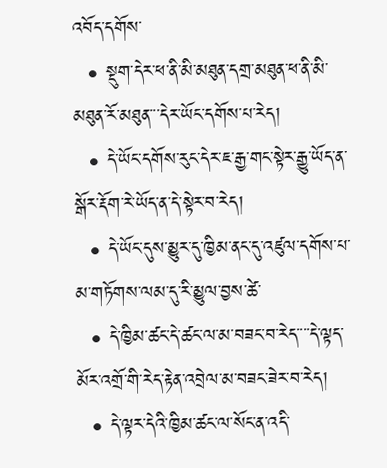འབོད་དགོས་
  • སྡུག་དེར་ཕ་ནི་མི་མཐུན་དགྲ་མཐུན་ཕ་ནི་མི་མཐུན་རོ་མཐུན་་་དེར་ཡོང་དགོས་པ་རེད།
  • དེ་ཡོང་དགོས་རུང་དེར་ཇ་རྒྱ་གང་སྟེར་རྒྱུ་ཡོད་ན་སྒོར་རྡོག་རེ་ཡོད་ན་དེ་སྟེར་བ་རེད།
  • དེ་ཡོང་དུས་མྱུར་དུ་ཁྱིམ་ནང་དུ་འཛུལ་དགོས་པ་མ་གཏོགས་ལམ་དུ་རི་མྱུལ་བྱས་ཚེ་
  • དེ་ཁྱིམ་ཚང་དེ་ཚང་ལ་མ་བཟང་བ་རེད་་་་དེ་ལྟད་མོར་འགྲོ་གི་རེད་རྟེན་འབྲེལ་མ་བཟང་ཟེར་བ་རེད།
  • དེ་ལྟར་དེའི་ཁྱིམ་ཚང་ལ་སོང་ན་འདི་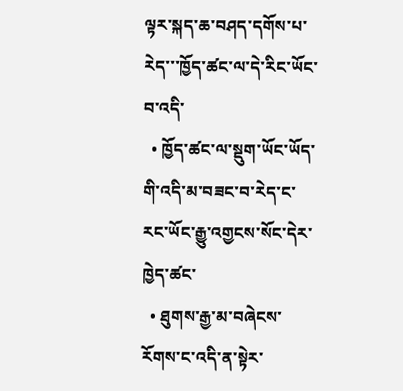ལྟར་སྐད་ཆ་བཤད་དགོས་པ་རེད་་་ཁྱོད་ཚང་ལ་དེ་རིང་ཡོང་བ་འདི་
  • ཁྱོད་ཚང་ལ་སྡུག་ཡོང་ཡོད་གི་འདི་མ་བཟང་བ་རེད་ང་རང་ཡོང་རྒྱུ་འགྱངས་སོང་དེར་ཁྱེད་ཚང་
  • ཐུགས་རྒྱ་མ་བཞེངས་རོགས་ང་འདི་ན་སྟེར་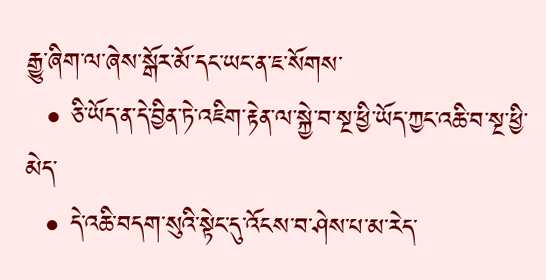རྒྱུ་ཞིག་ལ་ཞེས་སྒོར་མོ་དང་ཡང་ན་ཇ་སོགས་
  • ཅི་ཡོད་ན་དེ་བྱིན་ཏེ་འཇིག་རྟེན་ལ་སྐྱེ་བ་སྔ་ཕྱི་ཡོད་ཀྱང་འཆི་བ་སྔ་ཕྱི་མེད་
  • དེ་འཆི་བདག་སུའི་སྟེང་དུ་འོངས་བ་ཤེས་པ་མ་རེད་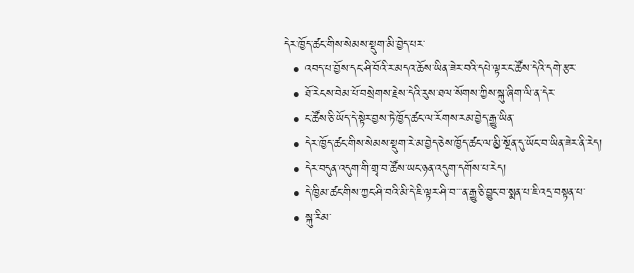དེར་ཁྱོད་ཚང་གིས་སེམས་སྡུག་མི་བྱེད་པར་
  • འབད་པ་བྱོས་དང་ཤི་བོའི་ར་མདའ་ཆོས་ཡིན་ཟེར་བའི་དཔེ་ལྟར་ང་ཚོས་དེའི་དགེ་རྩར་
  • ཐོ་རེངས་བེམ་པོ་བསྲེགས་རྗེས་དེའི་རུས་ཐལ་སོགས་ཀྱིས་སྐུ་ཞིག་ལི་ན་དེར་
  • ང་ཚོས་ཅི་ཡོད་དེ་སྟེར་བྱས་ཏེ་ཁྱོད་ཚང་ལ་རོགས་རམ་བྱེད་རྒྱུ་ཡིན་
  • དེར་ཁྱོད་ཚང་གིས་སེམས་སྡུག་རེ་མ་བྱེད་ཅེས་ཁྱོད་ཚང་ལ་མྱི་སྔོན་དུ་ཡོང་བ་ཡིན་ཟེར་ནི་རེད།
  • དེར་བདུན་འདུག་གི་གྲྭ་བ་ཚོས་ཡང་ཉན་འདུག་དགོས་པ་རེད།
  • དེ་ཁྱིམ་ཚང་གིས་ཀྱང་ཤི་བའི་མི་དེ་ཇི་ལྟར་ཤི་བ་་་ན་རྒྱུ་ཅི་བྱུང་བ་སྨན་པ་ཇི་འདྲ་བསྟན་པ་
  • སྐུ་རིམ་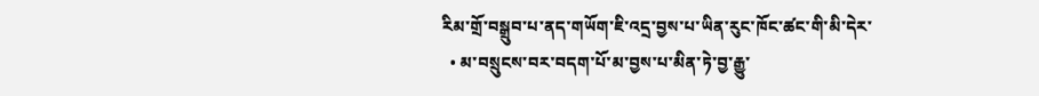རིམ་གྲོ་བསྒྲུབ་པ་ནད་གཡོག་ཇི་འདྲ་བྱས་པ་ཡིན་རུང་ཁོང་ཚང་གི་མི་དེར་
  • མ་བསྲུངས་བར་བདག་པོ་མ་བྱས་པ་མིན་ཏེ་བྱ་རྒྱུ་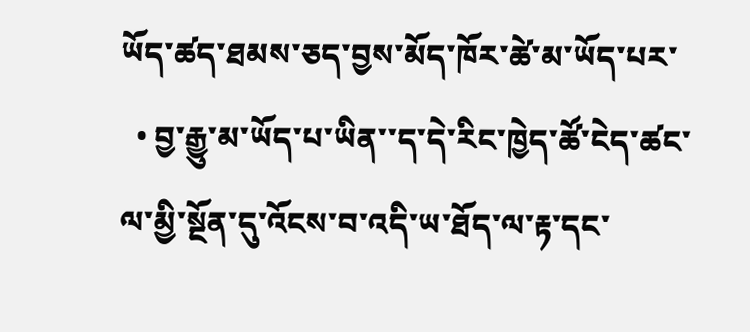ཡོད་ཚད་ཐམས་ཅད་བྱས་མོད་ཁོར་ཚེ་མ་ཡོད་པར་
  • བྱ་རྒྱུ་མ་ཡོད་པ་ཡིན་་ད་དེ་རིང་ཁྱེད་ཚོ་ངེད་ཚང་ལ་མྱི་སྔོན་དུ་འོངས་བ་འདི་ཡ་ཐོད་ལ་རྟ་དང་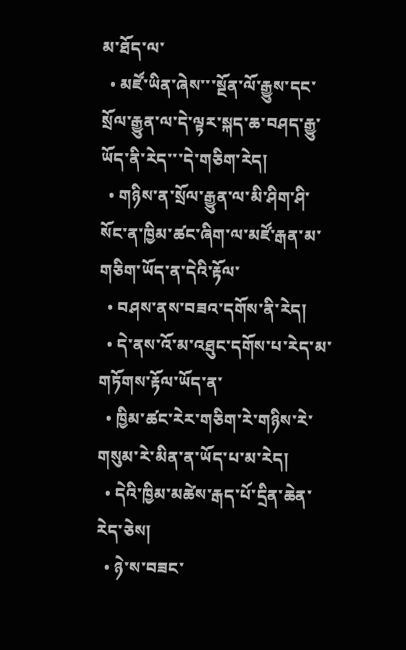མ་ཐོད་ལ་
  • མཛོ་ཡིན་ཞེས་་་སྔོན་ལོ་རྒྱུས་དང་སྲོལ་རྒྱུན་ལ་དེ་ལྟར་སྐད་ཆ་བཤད་རྒྱུ་ཡོད་ནི་རེད་་་དེ་གཅིག་རེད།
  • གཉིས་ན་སྲོལ་རྒྱུན་ལ་མི་ཤིག་ཤི་སོང་ན་ཁྱིམ་ཚང་ཞིག་ལ་མཛོ་རྒན་མ་གཅིག་ཡོད་ན་དེའི་རྟོལ་
  • བཤས་ནས་བཟའ་དགོས་ནི་རེད།
  • དེ་ནས་འོ་མ་འཐུང་དགོས་པ་རེད་མ་གཏོགས་རྟོལ་ཡོད་ན་
  • ཁྱིམ་ཚང་རེར་གཅིག་རེ་གཉིས་རེ་གསུམ་རེ་མིན་ན་ཡོད་པ་མ་རེད།
  • དེའི་ཁྱིམ་མཚེས་རྒད་པོ་དྲིན་ཆེན་རེད་ཅེས།
  • ཉེ་ས་བཟང་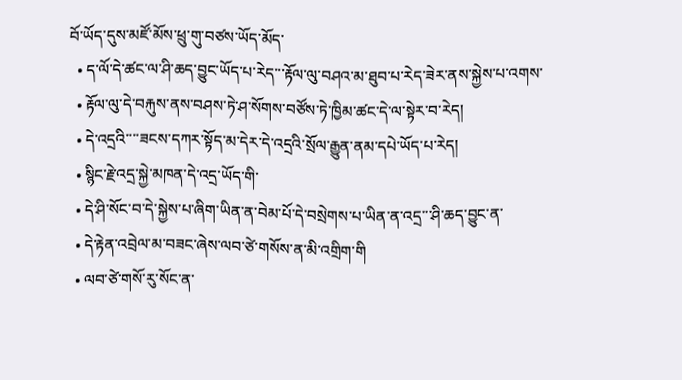བོ་ཡོད་དུས་མཛོ་མོས་ཕྲུ་གུ་བཙས་ཡོད་མོད་
  • ད་ལོ་དེ་ཚང་ལ་ཤི་ཆད་བྱུང་ཡོད་པ་རེད་་་རྟོལ་ལུ་བཤའ་མ་ཐུབ་པ་རེད་ཟེར་ནས་སྐྱེས་པ་འགས་
  • རྟོལ་ལུ་དེ་བརྐུས་ནས་བཤས་ཏེ་ཤ་སོགས་བཙོས་ཏེ་ཁྱིམ་ཚང་དེ་ལ་སྟེར་བ་རེད།
  • དེ་འདྲའི་་་་ཟངས་དཀར་སྟོད་མ་དེར་དེ་འདྲའི་སྲོལ་རྒྱུན་ནམ་དཔེ་ཡོད་པ་རེད།
  • སྙིང་རྗེ་འདྲ་སྐྱེ་མཁན་དེ་འདྲ་ཡོད་གི་
  • དེ་ཤི་སོང་བ་དེ་སྐྱེས་པ་ཞིག་ཡིན་ན་བེམ་པོ་དེ་བསྲེགས་པ་ཡིན་ན་འདྲ་་་ཤི་ཆད་བྱུང་ན་
  • དེ་རྟེན་འབྲེལ་མ་བཟང་ཞེས་ལབ་ཙེ་གསོས་ན་མི་འགྲིག་གི
  • ལབ་ཙེ་གསོ་རུ་སོང་ན་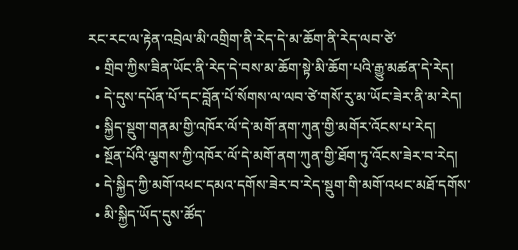རང་རང་ལ་རྟེན་འབྲེལ་མི་འགྲིག་ནི་རེད་དེ་མ་ཆོག་ནི་རེད་ལབ་ཙེ་
  • གྲིབ་ཀྱིས་ཟིན་ཡོང་ནི་རེད་དེ་བས་མ་ཆོག་སྟེ་མི་ཆོག་པའི་རྒྱུ་མཚན་དེ་རེད།
  • དེ་དུས་དཔོན་པོ་དང་བློན་པོ་སོགས་ལ་ལབ་ཙེ་གསོ་རུ་མ་ཡོང་ཟེར་ནི་མ་རེད།
  • སྐྱིད་སྡུག་གནམ་གྱི་འཁོར་ལོ་དེ་མགོ་ནག་ཀུན་གྱི་མགོར་འོངས་པ་རེད།
  • སྔོན་པོའི་ལྕགས་ཀྱི་འཁོར་ལོ་དེ་མགོ་ནག་ཀུན་གྱི་ཐོག་ཏུ་འོངས་ཟེར་བ་རེད།
  • དེ་སྐྱིད་ཀྱི་མགོ་འཕང་དམའ་དགོས་ཟེར་བ་རེད་སྡུག་གི་མགོ་འཕང་མཐོ་དགོས་
  • མི་སྐྱིད་ཡོད་དུས་ཚོད་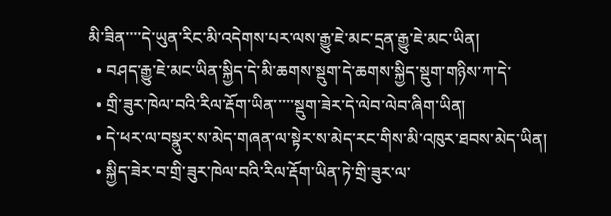མི་ཟིན་་་་དེ་ཡུན་རིང་མི་འདེགས་པར་ལས་རྒྱུ་ཇེ་མང་དྲན་རྒྱུ་ཇེ་མང་ཡིན།
  • བཤད་རྒྱུ་ཇེ་མང་ཡིན་སྐྱིད་དེ་མི་ཆགས་སྡུག་དེ་ཆགས་སྐྱིད་སྡུག་གཉིས་ཀ་དེ་
  • གྲི་ཟུར་ཁེལ་བའི་རིལ་རྡོག་ཡིན་་་་་སྡུག་ཟེར་དེ་ལེབ་ལེབ་ཞིག་ཡིན།
  • དེ་ཕར་ལ་བསྣུར་ས་མེད་གཞན་ལ་སྟེར་ས་མེད་རང་གིས་མི་འཁུར་ཐབས་མེད་ཡིན།
  • སྐྱིད་ཟེར་བ་གྲི་ཟུར་ཁེལ་བའི་རིལ་རྡོག་ཡིན་ཏེ་གྲི་ཟུར་ལ་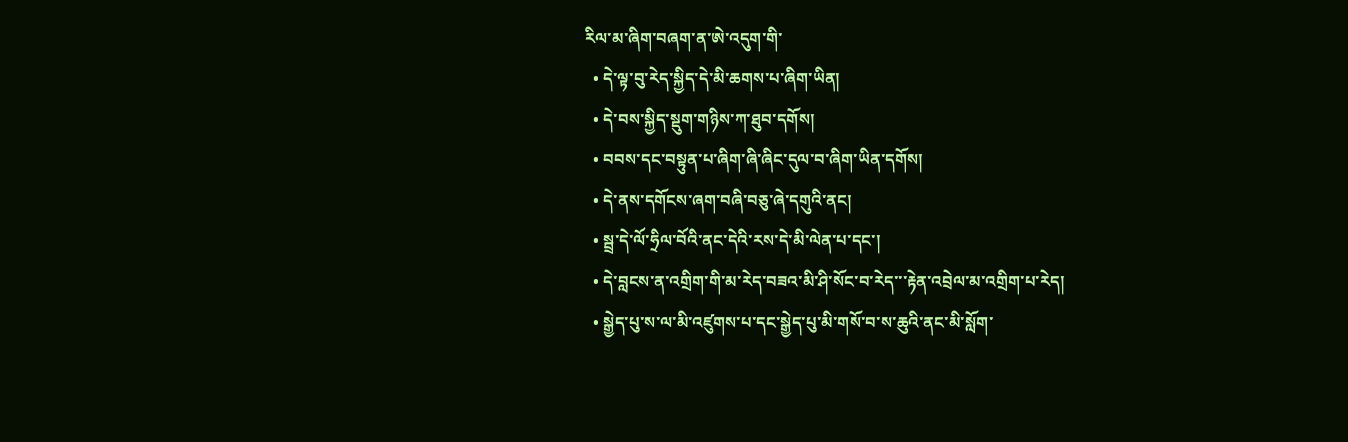རིལ་མ་ཞིག་བཞག་ན་ཨེ་འདུག་གི་
  • དེ་ལྟ་བུ་རེད་སྐྱིད་དེ་མི་ཆགས་པ་ཞིག་ཡིན།
  • དེ་བས་སྐྱིད་སྡུག་གཉིས་ཀ་ཐུབ་དགོས།
  • བབས་དང་བསྟུན་པ་ཞིག་ཞི་ཞིང་དུལ་བ་ཞིག་ཡིན་དགོས།
  • དེ་ནས་དགོངས་ཞག་བཞི་བཅུ་ཞེ་དགུའི་ནང།
  • སྦྲ་དེ་ལོ་ཧྲིལ་བོའི་ནང་དེའི་རས་དེ་མི་ལེན་པ་དང་།
  • དེ་བླངས་ན་འགྲིག་གི་མ་རེད་བཟའ་མི་ཤི་སོང་བ་རེད་་་རྟེན་འབྲེལ་མ་འགྲིག་པ་རེད།
  • སྒྱེད་པུ་ས་ལ་མི་འཛུགས་པ་དང་སྒྱེད་པུ་མི་གསོ་བ་ས་ཆུའི་ནང་མི་སློག་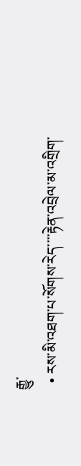རྒྱུ་
  • རས་མི་འཐག་པ་སོགས་རེད་་་་རྟེན་འབྲེལ་མ་འགྲིག་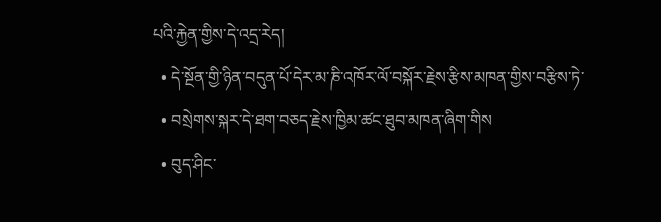པའི་རྐྱེན་གྱིས་དེ་འདྲ་རེད།
  • དེ་སྔོན་གྱི་ཉིན་བདུན་པོ་དེར་མ་ཎི་འཁོར་ལོ་བསྐོར་རྗེས་རྩིས་མཁན་གྱིས་བརྩིས་ཏེ་
  • བསྲེགས་སྐར་དེ་ཐག་བཅད་རྗེས་ཁྱིམ་ཚང་ཐུབ་མཁན་ཞིག་གིས
  • བུད་ཤིང་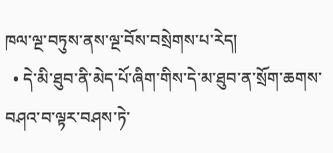ཁལ་ལྔ་བཏུས་ནས་ལྔ་བོས་བསྲེགས་པ་རེད།
  • དེ་མི་ཐུབ་ནི་མེད་པོ་ཞིག་གིས་དེ་མ་ཐུབ་ན་སྲོག་ཆགས་བཤའ་བ་ལྟར་བཤས་ཏེ་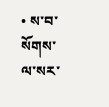• ས་བ་སོགས་ལ་སར་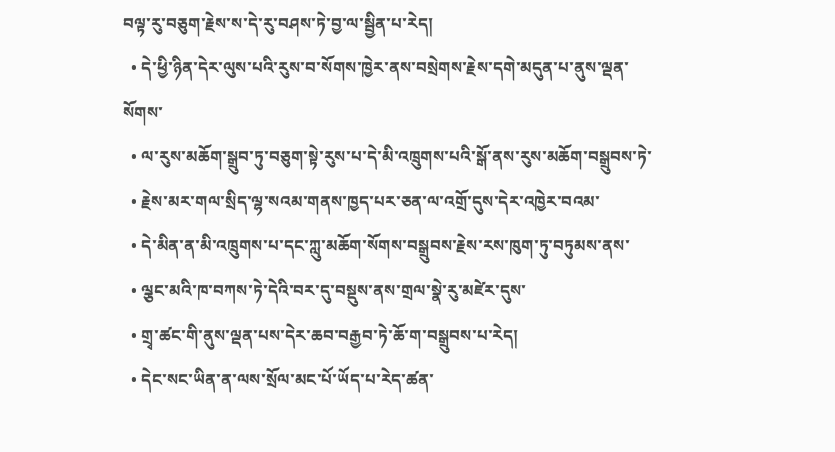བལྟ་རུ་བཅུག་རྗེས་ས་དེ་རུ་བཤས་ཏེ་བྱ་ལ་སྦྱིན་པ་རེད།
  • དེ་ཕྱི་ཉིན་དེར་ལུས་པའི་རུས་བ་སོགས་ཁྱེར་ནས་བསྲེགས་རྗེས་དགེ་མདུན་པ་ནུས་ལྡན་སོགས་
  • ལ་རུས་མཆོག་སྒྲུབ་ཏུ་བཅུག་སྟེ་རུས་པ་དེ་མི་འཁྲུགས་པའི་སྒོ་ནས་རུས་མཆོག་བསྒྲུབས་ཏེ་
  • རྗེས་མར་གལ་སྲིད་ལྷ་སའམ་གནས་ཁྱད་པར་ཅན་ལ་འགྲོ་དུས་དེར་འཁྱེར་བའམ་
  • དེ་མིན་ན་མི་འཁྲུགས་པ་དང་ཀླུ་མཆོག་སོགས་བསྒྲུབས་རྗེས་རས་ཁུག་ཏུ་བཏུམས་ནས་
  • ལྕང་མའི་ཁ་བཀས་ཏེ་དེའི་བར་དུ་བསྡུས་ནས་གྲལ་སྣེ་རུ་མཛེར་དུས་
  • གྲྭ་ཚང་གི་ནུས་ལྡན་པས་དེར་ཆབ་བརྒྱབ་ཏེ་ཆོ་ག་བསྒྲུབས་པ་རེད།
  • དེང་སང་ཡིན་ན་ལས་སྲོལ་མང་པོ་ཡོད་པ་རེད་ཚན་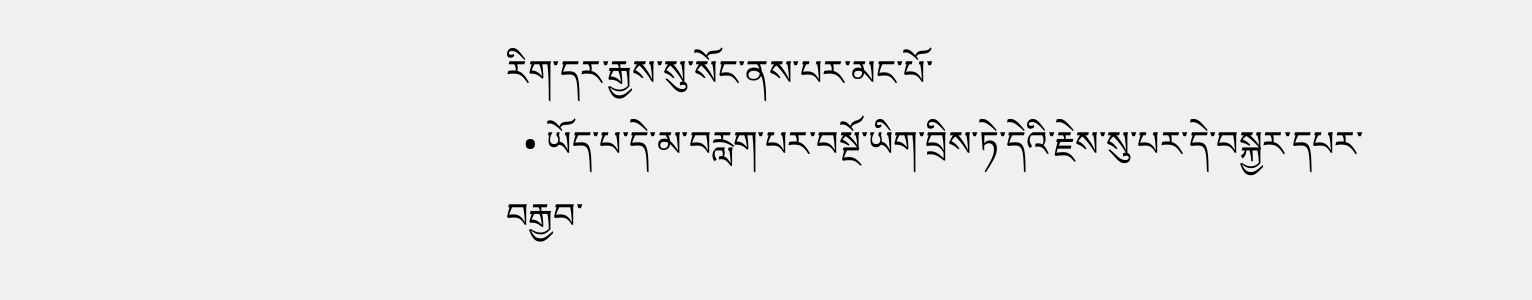རིག་དར་རྒྱས་སུ་སོང་ནས་པར་མང་པོ་
  • ཡོད་པ་དེ་མ་བརླག་པར་བསྔོ་ཡིག་བྲིས་ཏེ་དེའི་རྗེས་སུ་པར་དེ་བསྐྱར་དཔར་བརྒྱབ་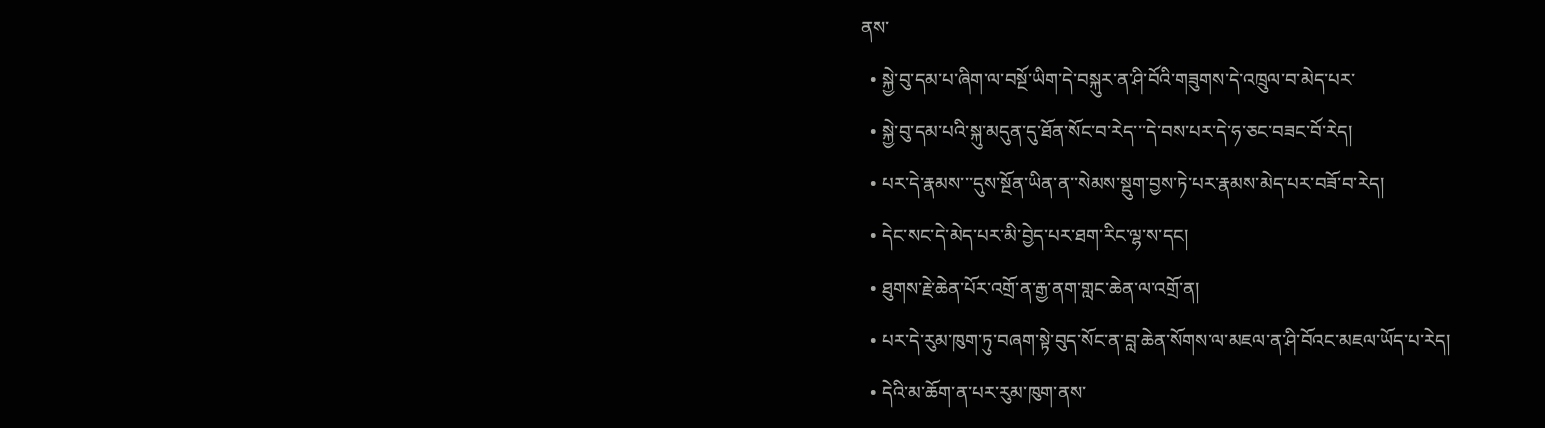ནས་
  • སྐྱེ་བུ་དམ་པ་ཞིག་ལ་བསྔོ་ཡིག་དེ་བསྐུར་ན་ཤི་བོའི་གཟུགས་དེ་འཁྲུལ་བ་མེད་པར་
  • སྐྱེ་བུ་དམ་པའི་སྐུ་མདུན་དུ་ཐོན་སོང་བ་རེད་་་དེ་བས་པར་དེ་ཧ་ཅང་བཟང་བོ་རེད།
  • པར་དེ་རྣམས་་་དུས་སྔོན་ཡིན་ན་་སེམས་སྡུག་བྱས་ཏེ་པར་རྣམས་མེད་པར་བཟོ་བ་རེད།
  • དེང་སང་དེ་མེད་པར་མི་བྱེད་པར་ཐག་རིང་ལྷ་ས་དང།
  • ཐུགས་རྗེ་ཆེན་པོར་འགྲོ་ན་རྒྱ་ནག་གླང་ཆེན་ལ་འགྲོ་ན།
  • པར་དེ་རུམ་ཁུག་ཏུ་བཞག་སྟེ་བུད་སོང་ན་བླ་ཆེན་སོགས་ལ་མཇལ་ན་ཤི་བོའང་མཇལ་ཡོད་པ་རེད།
  • དེའི་མ་ཆོག་ན་པར་རུམ་ཁུག་ནས་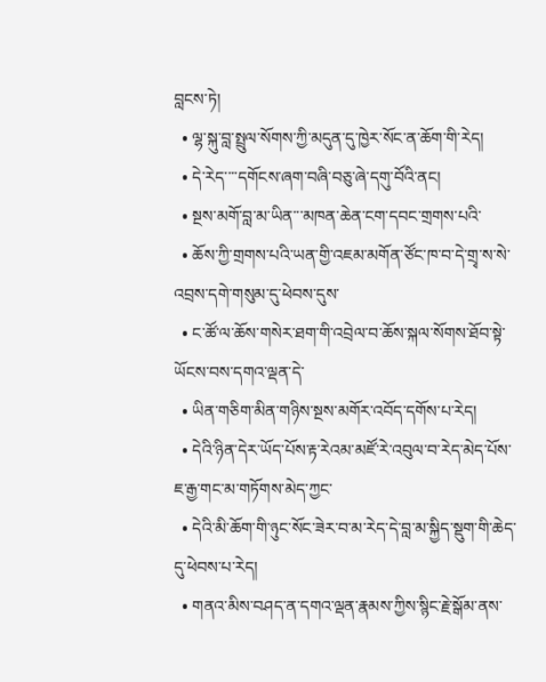བླངས་ཏེ།
  • ལྷ་སྐུ་བླ་སྤྲུལ་སོགས་ཀྱི་མདུན་དུ་ཁྱེར་སོང་ན་ཆོག་གི་རེད།
  • དེ་རེད་་་་དགོངས་ཞག་བཞི་བཅུ་ཞེ་དགུ་བོའི་ནང།
  • སྔས་མགོ་བླ་མ་ཡིན་་་མཁན་ཆེན་ངག་དབང་གྲགས་པའི་
  • ཆོས་ཀྱི་གྲགས་པའི་ཡན་གྱི་འཇམ་མགོན་ཙོང་ཁ་བ་དེ་གྲྭ་ས་སེ་འབྲས་དགེ་གསུམ་དུ་ཕེབས་དུས་
  • ང་ཚོ་ལ་ཆོས་གསེར་ཐག་གི་འབྲེལ་བ་ཆོས་སྐལ་སོགས་ཐོབ་སྟེ་ཡོངས་བས་དགའ་ལྡན་དེ་
  • ཡིན་གཅིག་མིན་གཉིས་སྔས་མགོར་འབོད་དགོས་པ་རེད།
  • དེའི་ཉིན་དེར་ཡོད་པོས་རྟ་རེའམ་མཛོ་རེ་འབུལ་བ་རེད་མེད་པོས་ཇ་རྒྱ་གང་མ་གཏོགས་མེད་ཀྱང་
  • དེའི་མི་ཆོག་གི་ཉུང་སོང་ཟེར་བ་མ་རེད་དེ་བླ་མ་སྐྱིད་སྡུག་གི་ཆེད་དུ་ཕེབས་པ་རེད།
  • གནའ་མིས་བཤད་ན་དགའ་ལྡན་རྣམས་ཀྱིས་སྙིང་རྗེ་སྒོམ་ནས་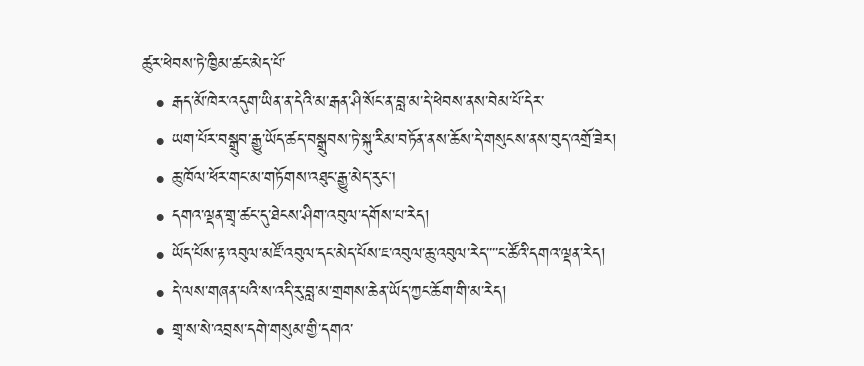ཚུར་ཕེབས་ཏེ་ཁྱིམ་ཚང་མེད་པོ་
  • རྒད་མོ་ཁེར་འདུག་ཡིན་ན་དེའི་མ་རྒན་ཤི་སོང་ན་བླ་མ་དེ་ཕེབས་ནས་བེམ་པོ་དེར་
  • ཡག་པོར་བསྒྲུབ་རྒྱུ་ཡོད་ཚད་བསྒྲུབས་ཏེ་སྐུ་རིམ་བཏོན་ནས་ཆོས་དེ་གསུངས་ནས་བུད་འགྲོ་ཟེར།
  • ཆུ་ཁོལ་ཕོར་གང་མ་གཏོགས་འཐུང་རྒྱུ་མེད་རུང།
  • དགའ་ལྡན་གྲྭ་ཚང་དུ་ཐེངས་ཤིག་འབུལ་དགོས་པ་རེད།
  • ཡོད་པོས་རྟ་འབུལ་མཛོ་འབུལ་དང་མེད་པོས་ཇ་འབུལ་ཆུ་འབུལ་རེད་་་་ང་ཚོའི་དགའ་ལྡན་རེད།
  • དེ་ལས་གཞན་པའི་ས་འདི་རུ་བླ་མ་གྲགས་ཆེན་ཡོད་ཀྱང་ཆོག་གི་མ་རེད།
  • གྲྭ་ས་སེ་འབྲས་དགེ་གསུམ་གྱི་དགའ་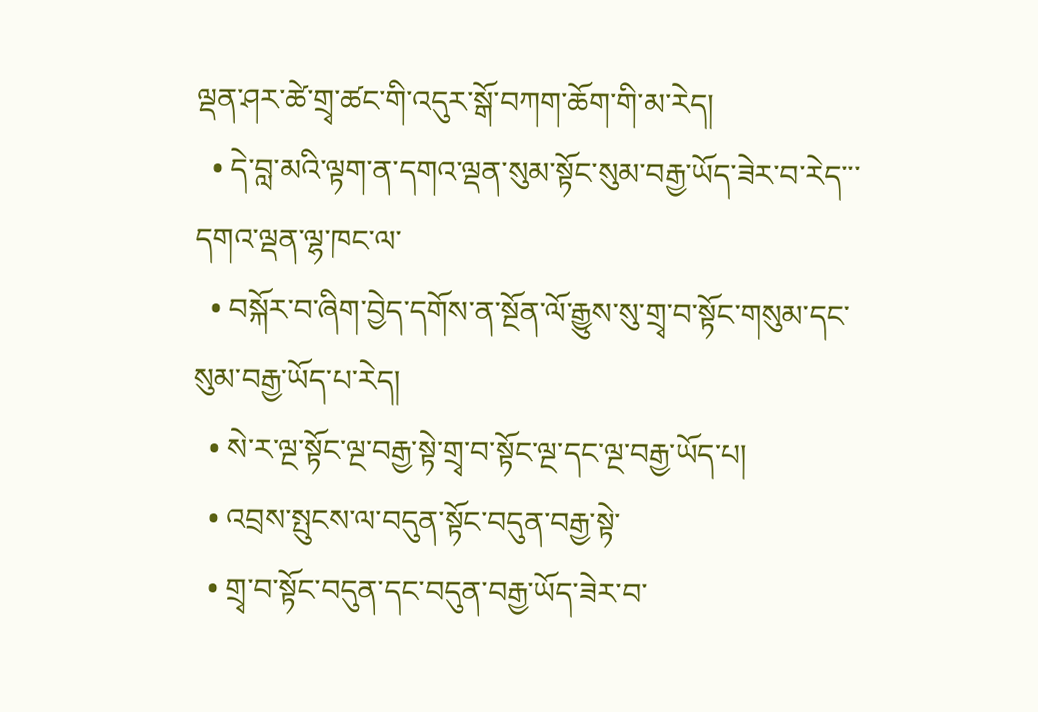ལྡན་ཤར་ཚེ་གྲྭ་ཚང་གི་འདུར་སྒོ་བཀག་ཆོག་གི་མ་རེད།
  • དེ་བླ་མའི་ལྟག་ན་དགའ་ལྡན་སུམ་སྟོང་སུམ་བརྒྱ་ཡོད་ཟེར་བ་རེད་་་དགའ་ལྡན་ལྷ་ཁང་ལ་
  • བསྐོར་བ་ཞིག་བྱེད་དགོས་ན་སྔོན་ལོ་རྒྱུས་སུ་གྲྭ་བ་སྟོང་གསུམ་དང་སུམ་བརྒྱ་ཡོད་པ་རེད།
  • སེ་ར་ལྔ་སྟོང་ལྔ་བརྒྱ་སྟེ་གྲྭ་བ་སྟོང་ལྔ་དང་ལྔ་བརྒྱ་ཡོད་པ།
  • འབྲས་སྤུངས་ལ་བདུན་སྟོང་བདུན་བརྒྱ་སྟེ་
  • གྲྭ་བ་སྟོང་བདུན་དང་བདུན་བརྒྱ་ཡོད་ཟེར་བ་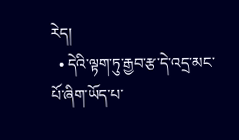རེད།
  • དེའི་ལྟག་ཏུ་རྒྱབ་རྩ་དེ་འདྲ་མང་པོ་ཞིག་ཡོད་པ་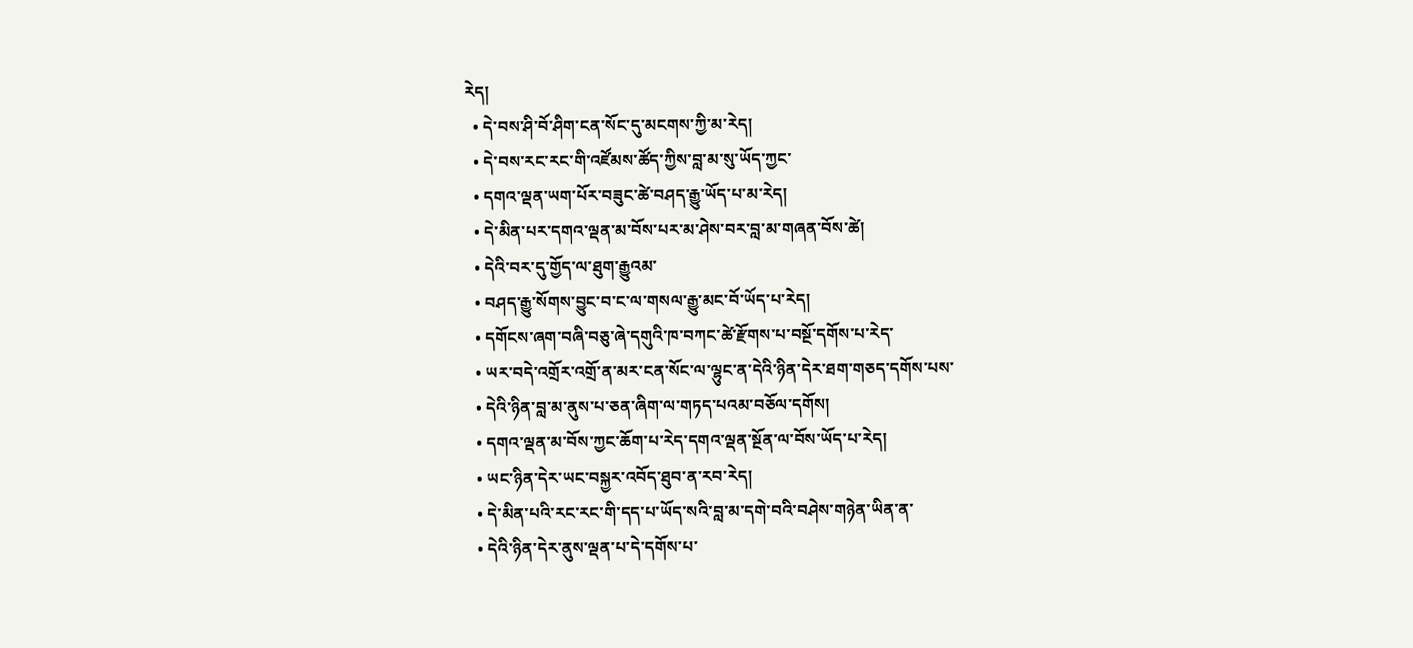རེད།
  • དེ་བས་ཤི་བོ་ཤིག་ངན་སོང་དུ་མངགས་ཀྱི་མ་རེད།
  • དེ་བས་རང་རང་གི་འཛོམས་ཚོད་ཀྱིས་བླ་མ་སུ་ཡོད་ཀྱང་
  • དགའ་ལྡན་ཡག་པོར་བཟུང་ཚེ་བཤད་རྒྱུ་ཡོད་པ་མ་རེད།
  • དེ་མིན་པར་དགའ་ལྡན་མ་བོས་པར་མ་ཤེས་བར་བླ་མ་གཞན་བོས་ཚེ།
  • དེའི་བར་དུ་གྱོད་ལ་ཐུག་རྒྱུའམ་
  • བཤད་རྒྱུ་སོགས་བྱུང་བ་ང་ལ་གསལ་རྒྱུ་མང་བོ་ཡོད་པ་རེད།
  • དགོངས་ཞག་བཞི་བཅུ་ཞེ་དགུའི་ཁ་བཀང་ཚེ་རྫོགས་པ་བསྔོ་དགོས་པ་རེད་
  • ཡར་བདེ་འགྲོར་འགྲོ་ན་མར་ངན་སོང་ལ་ལྷུང་ན་དེའི་ཉིན་དེར་ཐག་གཅད་དགོས་པས་
  • དེའི་ཉིན་བླ་མ་ནུས་པ་ཅན་ཞིག་ལ་གཏད་པའམ་བཅོལ་དགོས།
  • དགའ་ལྡན་མ་བོས་ཀྱང་ཆོག་པ་རེད་དགའ་ལྡན་སྔོན་ལ་བོས་ཡོད་པ་རེད།
  • ཡང་ཉིན་དེར་ཡང་བསྐྱར་འབོད་ཐུབ་ན་རབ་རེད།
  • དེ་མིན་པའི་རང་རང་གི་དད་པ་ཡོད་སའི་བླ་མ་དགེ་བའི་བཤེས་གཉེན་ཡིན་ན་
  • དེའི་ཉིན་དེར་ནུས་ལྡན་པ་དེ་དགོས་པ་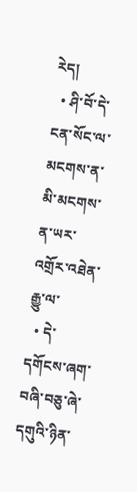རེད།
  • ཤི་བོ་དེ་ངན་སོང་ལ་མངགས་ན་མི་མངགས་ན་ཡར་འགྲོར་འཐེན་རྒྱུ་ལ་
  • དེ་དགོངས་ཞག་བཞི་བཅུ་ཞེ་དགུའི་ཉིན་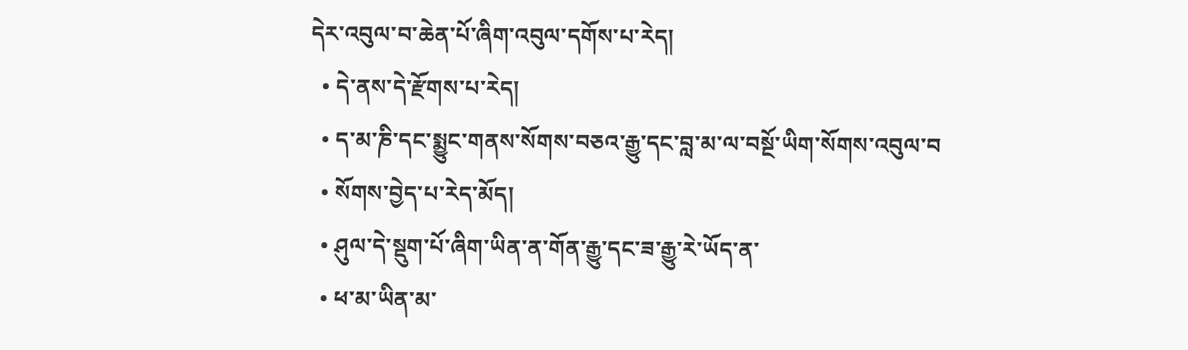དེར་འབུལ་བ་ཆེན་པོ་ཞིག་འབུལ་དགོས་པ་རེད།
  • དེ་ནས་དེ་རྫོགས་པ་རེད།
  • ད་མ་ཎི་དང་སྨྱུང་གནས་སོགས་བཅའ་རྒྱུ་དང་བླ་མ་ལ་བསྔོ་ཡིག་སོགས་འབུལ་བ
  • སོགས་བྱེད་པ་རེད་མོད།
  • ཤུལ་དེ་སྡུག་པོ་ཞིག་ཡིན་ན་གོན་རྒྱུ་དང་ཟ་རྒྱུ་རེ་ཡོད་ན་
  • ཕ་མ་ཡིན་མ་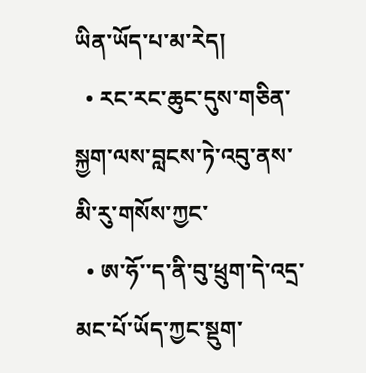ཡིན་ཡོད་པ་མ་རེད།
  • རང་རང་ཆུང་དུས་གཅིན་སྐྱག་ལས་བླངས་ཏེ་འབུ་ནས་མི་རུ་གསོས་ཀྱང་
  • ཨ་ཧོ་་ད་ནི་བུ་ཕྲུག་དེ་འདྲ་མང་པོ་ཡོད་ཀྱང་སྡུག་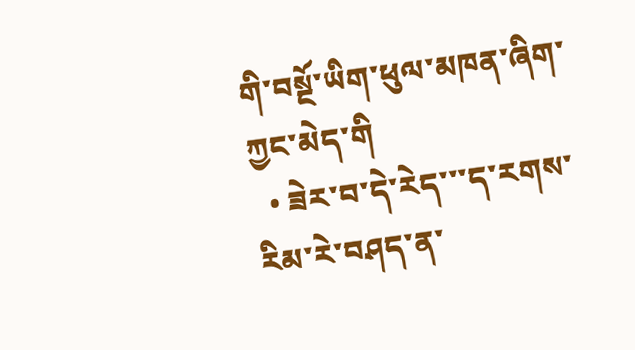གི་བསྔོ་ཡིག་ཕུལ་མཁན་ཞིག་ཀྱང་མེད་གི
  • ཟེར་བ་དེ་རེད་་་ད་རགས་རིམ་རེ་བཤད་ན་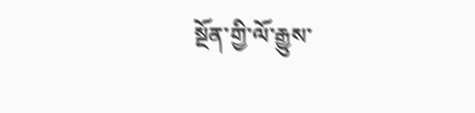སྔོན་གྱི་ལོ་རྒྱུས་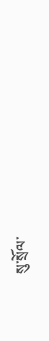སུ་སྲོལ་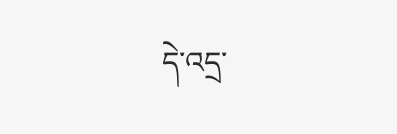དེ་འདྲ་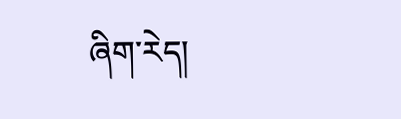ཞིག་རེད།